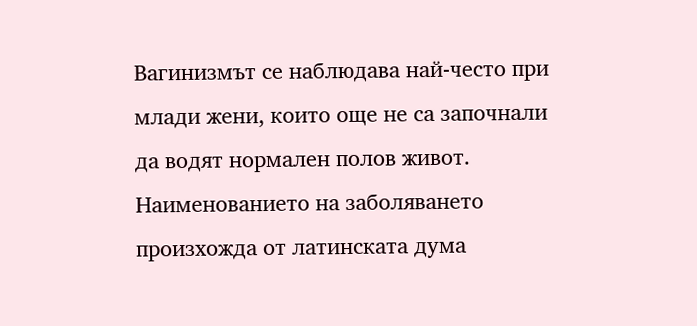Вагинизмът се наблюдава най-често при млади жени, които още не са започнали да водят нормален полов живот. Наименованието на заболяването произхожда от латинската дума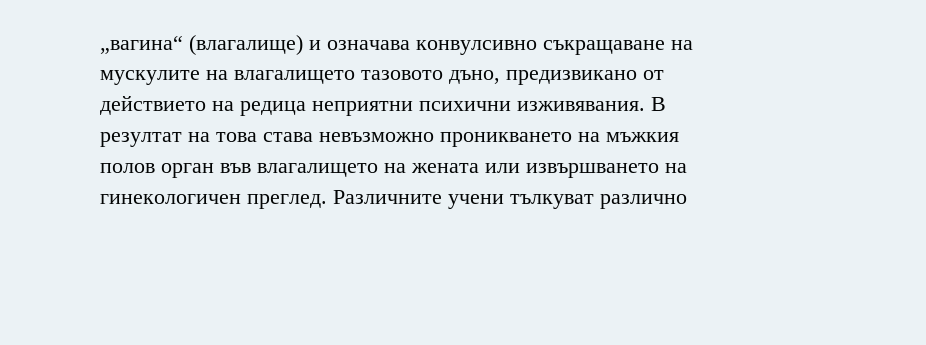„вагина“ (влагалище) и означава конвулсивно съкращаване на мускулите на влагалището тазовото дъно, предизвикано от действието на редица неприятни психични изживявания. В резултат на това става невъзможно проникването на мъжкия полов орган във влагалището на жената или извършването на гинекологичен преглед. Различните учени тълкуват различно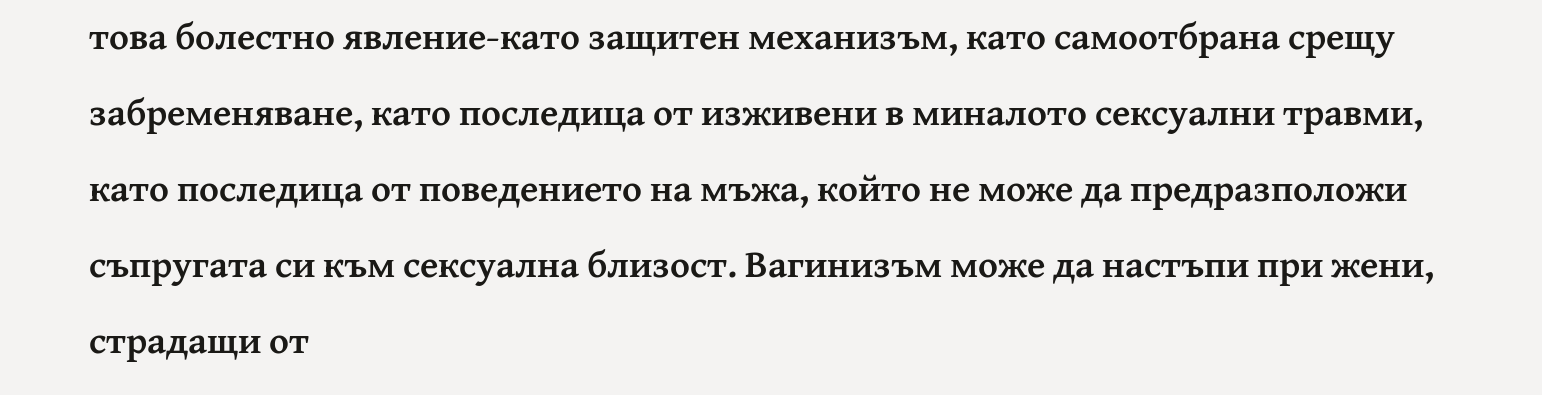това болестно явление-като защитен механизъм, като самоотбрана срещу забременяване, като последица от изживени в миналото сексуални травми, като последица от поведението на мъжа, който не може да предразположи съпругата си към сексуална близост. Вагинизъм може да настъпи при жени, страдащи от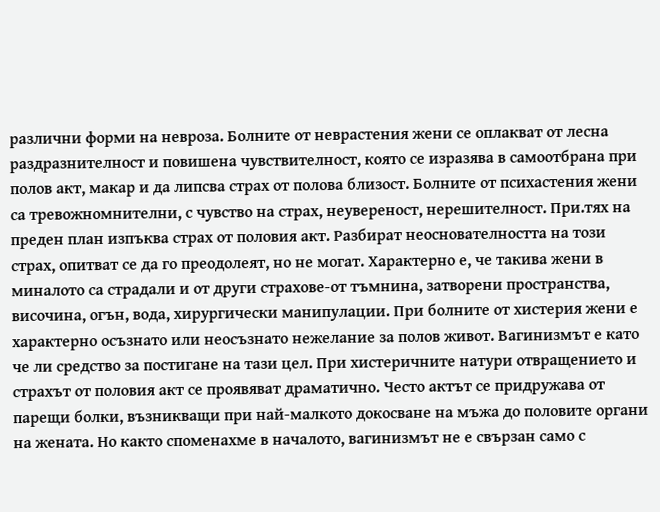различни форми на невроза. Болните от неврастения жени се оплакват от лесна раздразнителност и повишена чувствителност, която се изразява в самоотбрана при полов акт, макар и да липсва страх от полова близост. Болните от психастения жени са тревожномнителни, с чувство на страх, неувереност, нерешителност. При.тях на преден план изпъква страх от половия акт. Разбират неоснователността на този страх, опитват се да го преодолеят, но не могат. Характерно е, че такива жени в миналото са страдали и от други страхове-от тъмнина, затворени пространства, височина, огън, вода, хирургически манипулации. При болните от хистерия жени е характерно осъзнато или неосъзнато нежелание за полов живот. Вагинизмът е като че ли средство за постигане на тази цел. При хистеричните натури отвращението и страхът от половия акт се проявяват драматично. Често актът се придружава от парещи болки, възникващи при най-малкото докосване на мъжа до половите органи на жената. Но както споменахме в началото, вагинизмът не е свързан само с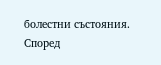болестни състояния. Според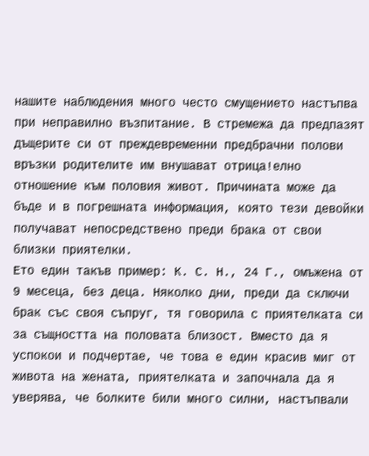нашите наблюдения много често смущението настъпва при неправилно възпитание. В стремежа да предпазят дъщерите си от преждевременни предбрачни полови връзки родителите им внушават отрица!елно отношение към половия живот. Причината може да бъде и в погрешната информация, която тези девойки получават непосредствено преди брака от свои близки приятелки.
Ето един такъв пример: К. С. Н., 24 Г., омъжена от 9 месеца, без деца. Няколко дни, преди да сключи брак със своя съпруг, тя говорила с приятелката си за същността на половата близост. Вместо да я успокои и подчертае, че това е един красив миг от живота на жената, приятелката и започнала да я уверява, че болките били много силни, настъпвали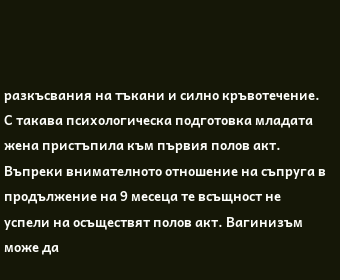разкъсвания на тъкани и силно кръвотечение. С такава психологическа подготовка младата жена пристъпила към първия полов акт. Въпреки внимателното отношение на съпруга в продължение на 9 месеца те всъщност не успели на осъществят полов акт. Вагинизъм може да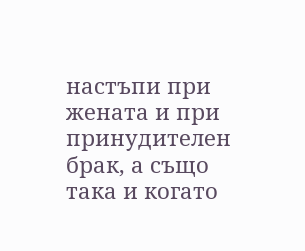настъпи при жената и при принудителен брак, а също така и когато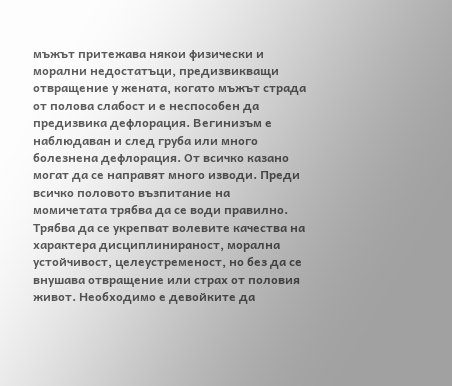мъжът притежава някои физически и морални недостатъци, предизвикващи отвращение у жената, когато мъжът страда от полова слабост и е неспособен да предизвика дефлорация. Вегинизъм е наблюдаван и след груба или много болезнена дефлорация. От всичко казано могат да се направят много изводи. Преди всичко половото възпитание на момичетата трябва да се води правилно. Трябва да се укрепват волевите качества на характера дисциплинираност, морална устойчивост, целеустременост, но без да се внушава отвращение или страх от половия живот. Необходимо е девойките да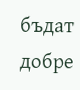бъдат добре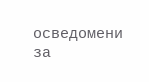осведомени за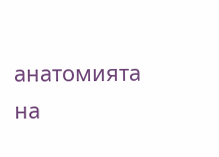анатомията на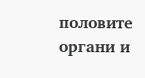половите органи и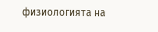физиологията на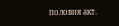половия акт.